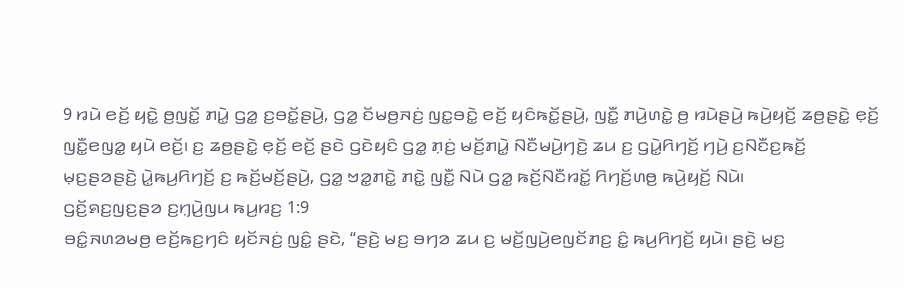9 ꤙꤣꤧ ꤕꤢꤩ꤬ ꤟꤢꤧ꤭ ꤥ꤬ꤜꤢꤩ꤭ ꤊꤣꤧ꤭ ꤞꤤ꤭ ꤢ꤬ꤋꤢꤩ꤭ꤔꤣꤧ꤬, ꤞꤤ꤭ ꤢꤩꤗꤥ꤬ꤏꤢꤦ꤬ ꤜꤢ꤭ꤋꤢꤧ꤭ ꤕꤢꤩ꤬ ꤟꤢꤨꤒꤢꤩ꤭ꤔꤣꤧ꤬, ꤜꤢꤪ꤭ ꤊꤣꤧ꤬ꤛꤢꤧ꤭ ꤥ꤬ ꤙꤣꤧꤔꤣꤧ꤬ ꤒꤣꤧ꤬ꤟꤢꤩ꤬ ꤘꤥ꤬ꤔꤢꤧ꤭ ꤕ꤫ꤢꤩ꤬ ꤜꤢꤪ꤭ꤕꤜꤤ꤭ ꤟꤣꤧ ꤕꤢꤩ꤬꤯ ꤢ꤬ ꤘꤥ꤬ꤔꤢꤧ꤭ ꤕ꤫ꤢꤩ꤬ ꤕꤢꤩ꤬ ꤔꤢꤧ ꤞꤢꤧꤟꤢꤨ ꤞꤤ꤭ ꤊ꤫ꤢꤦ꤬ ꤗꤢꤩ꤬ꤊꤣꤧ꤭ ꤡꤢꤪꤗꤣꤧ꤬ꤚꤢꤧ꤬ ꤘꤣ ꤢ꤬ ꤞꤣꤧ꤭ꤖꤚꤢꤩ꤬ ꤚꤣꤧ꤬ ꤢ꤬ꤡꤢꤪꤢ꤬ꤒꤢꤩ꤬ ꤗ꤫ꤢ꤬ꤔꤤꤔꤢꤧ꤬ ꤣꤧ꤭ꤒꤣ꤬ꤖꤚꤢꤩ꤬ ꤢ꤬ ꤒꤢꤩ꤬ꤗꤢꤩ꤬ꤔꤣꤧ꤬, ꤞꤤ꤭ ꤠꤤ꤭ꤊꤢꤧ꤭ ꤊꤢꤧ꤭ ꤜꤢꤪ꤭ ꤡꤣꤧ ꤞꤤ꤭ ꤒꤢꤩ꤬ꤡꤢꤪꤙꤢꤩ꤭ ꤖꤚꤢꤩ꤬ꤛꤥ꤬ ꤒꤣꤧ꤬ꤟꤢꤩ꤬ ꤡꤣꤧ꤯
ꤞꤢꤩ꤬ꤎꤢ꤬ꤜꤢ꤬ꤔꤤ ꤢ꤬ꤚ꤫ꤣꤧ꤬ꤜꤣ ꤒꤣ꤬ꤙꤢ꤬ 1:9
ꤋꤢꤨ꤭ꤏꤛꤤꤗꤥ꤬ ꤕꤢꤩ꤬ꤒꤢ꤬ꤚꤢꤨ ꤟꤢꤩꤏꤢꤦ꤬ ꤜꤢꤨ꤭ ꤔꤢꤧ, “ꤔꤢꤧ꤬ ꤗꤢ꤬ ꤋꤚꤤ ꤘꤣ ꤢ꤬ ꤗꤢꤩ꤬ꤜꤣꤧ꤬ꤕꤜꤢꤩꤊꤢ꤬ ꤢꤨ꤭ ꤒꤣ꤬ꤖꤚꤢꤩ꤬ ꤟꤣꤧ꤯ ꤔꤢꤧ꤬ ꤗꤢ꤬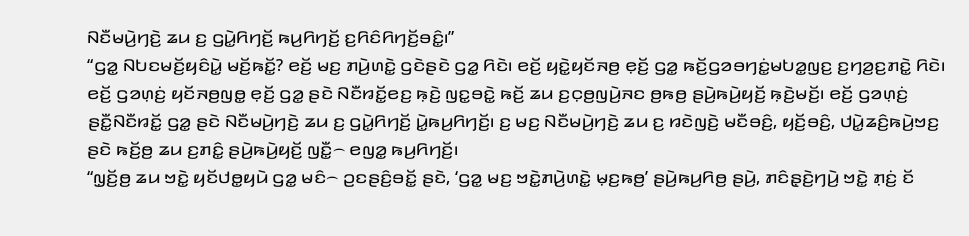ꤡꤢꤪꤗꤣꤧ꤬ꤚꤢꤧ꤬ ꤘꤣ ꤢ꤬ ꤞꤣꤧ꤭ꤖꤚꤢꤩ꤬ ꤒꤣ꤬ꤖꤚꤢꤩ꤬ ꤢ꤬ꤖꤢꤨꤖꤚꤢꤩ꤬ꤋꤢꤨ꤭꤯”
“ꤞꤤ꤭ ꤡꤝꤢꤗꤢꤩ꤬ꤟꤢꤨꤣꤧ꤭ ꤗꤢꤩ꤬ꤒꤢꤩ꤭? ꤕꤢꤩ꤬ ꤗꤢ꤬ ꤊꤣꤧ꤬ꤛꤢꤧ꤭ ꤞꤢꤧꤔꤢꤧ ꤞꤤ꤭ ꤖꤢꤧ꤯ ꤕꤢꤩ꤬ ꤟꤢꤧ꤭ꤟꤢꤩꤏꤥ꤬ ꤕ꤫ꤢꤩ꤬ ꤞꤤ꤭ ꤒꤢꤩ꤬ꤞꤤꤋꤚꤢꤦ꤭ꤗꤝꤤ꤭ꤜꤢ꤬ ꤢ꤬ꤚꤤ꤬ꤢ꤬ꤊꤢꤧ꤭ ꤖꤢꤧ꤯ ꤕꤢꤩ꤬ ꤞꤤꤛ꤫ꤢꤦ꤬ ꤟꤢꤩꤏꤥ꤬ꤜꤥ꤭ ꤕ꤫ꤢꤩ꤬ ꤞꤤ꤭ ꤔꤢꤧ ꤡꤢꤪꤙꤢꤩ꤭ꤕꤢ꤬ ꤒ꤫ꤢꤧ꤬ ꤜꤢ꤭ꤋꤢꤧ꤭ ꤒꤢꤩ꤬ ꤘꤣ ꤢ꤬ꤍ꤫ꤥ꤬ꤜꤣꤧ꤬ꤏꤢ ꤥ꤬ꤒꤥ꤬ ꤔꤣꤧ꤬ꤒꤣꤧ꤬ꤟꤢꤩ꤬ ꤒ꤫ꤢꤧ꤬ꤗꤢꤩ꤬꤯ ꤕꤢꤩ꤬ ꤞꤤꤛ꤫ꤢꤦ꤬ ꤔꤢꤪ꤭ꤡꤢꤪꤙꤢꤩ꤭ ꤞꤤ꤭ ꤔꤢꤧ ꤡꤢꤪꤗꤣꤧ꤬ꤚꤢꤧ꤬ ꤘꤣ ꤢ꤬ ꤞꤣꤧ꤭ꤖꤚꤢꤩ꤬ ꤣꤧ꤭ꤒꤣ꤬ꤖꤚꤢꤩ꤬꤯ ꤢ꤬ ꤗꤢ꤬ ꤡꤢꤪꤗꤣꤧ꤬ꤚꤢꤧ꤬ ꤘꤣ ꤢ꤬ ꤙꤢꤧꤜꤢꤧ꤬ ꤗꤢꤪꤋꤢꤨ꤬, ꤟꤢꤩ꤬ꤋꤢꤨ꤬, ꤓꤣꤧ꤭ꤘꤢꤨ꤬ꤒꤣꤧ꤬ꤠꤢ꤬ ꤔꤢꤧ ꤒꤢꤩ꤬ꤥ꤬ ꤘꤣ ꤢ꤬ꤊꤢꤨ꤭ ꤔꤣꤧ꤬ꤒꤣꤧ꤬ꤟꤢꤩ꤬ ꤜꤢꤪ꤭꤮ ꤕꤜꤤ꤭ ꤒꤣ꤬ꤖꤚꤢꤩ꤬꤯
“ꤜ꤫ꤢꤩ꤬ꤥ꤬ ꤘꤣ ꤠꤢꤧ꤭ ꤟꤢꤩꤓꤥ꤭ꤟꤣꤧ ꤞꤤ꤭ ꤗꤢꤨ꤮ ꤑꤢꤔꤢꤨ꤬ꤋꤢꤩ꤭ ꤔꤢꤧ, ‘ꤞꤤ꤭ ꤗꤢ꤬ ꤠꤢꤧ꤭ꤊꤣꤧ꤬ꤛꤢꤧ꤭ ꤗ꤫ꤢ꤬ꤒꤥ꤬’ ꤔꤣꤧ꤬ꤒꤣ꤬ꤖꤥ꤬ ꤔꤣꤧ꤬, ꤊꤢꤨꤔ꤫ꤢꤧ꤬ꤚꤣꤧ꤬ ꤠꤢꤧ꤭ ꤊ꤫ꤢꤦ꤬ ꤢꤩ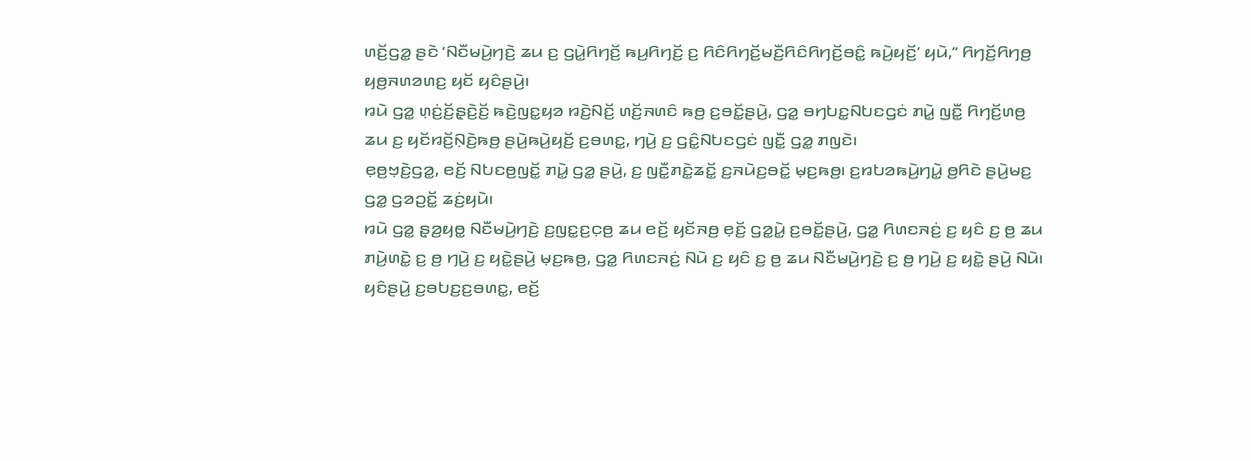ꤛꤢꤩ꤬ꤞꤤ꤭ ꤔꤢꤧ ‘ꤡꤢꤪꤗꤣꤧ꤬ꤚꤢꤧ꤬ ꤘꤣ ꤢ꤬ ꤞꤣꤧ꤭ꤖꤚꤢꤩ꤬ ꤒꤣ꤬ꤖꤚꤢꤩ꤬ ꤢ꤬ ꤖꤢꤨꤖꤚꤢꤩ꤬ꤗꤢꤪ꤬ꤖꤢꤨꤖꤚꤢꤩ꤬ꤋꤢꤨ꤭ ꤒꤣꤧ꤬ꤟꤢꤩ꤬’ ꤟꤣꤧ,” ꤖꤚꤢꤩ꤬ꤖꤚꤥ꤬ ꤟꤥ꤬ꤏꤛꤤꤛꤢ꤬ ꤟꤢꤩ ꤟꤢꤨꤔꤣꤧ꤬꤯
ꤙꤣꤧ ꤞꤤ꤭ ꤛ꤫ꤢꤦ꤬ꤢꤩ꤬ꤔ꤫ꤢꤧ꤬ꤢꤩ꤬ ꤒꤢꤧ꤬ꤜꤢ꤭ꤟꤤ ꤙꤢꤧ꤬ꤡꤢꤩ꤬ ꤛꤢꤩ꤬ꤏꤛꤢꤨ ꤒꤥ꤬ ꤢ꤬ꤋꤢꤩ꤭ꤔꤣꤧ꤬, ꤞꤤ꤭ ꤋꤚꤝꤢ꤭ꤡꤝꤢꤞꤢꤦ ꤊꤣꤧ꤭ ꤜꤢꤪ꤭ ꤖꤚꤢꤩ꤬ꤛꤥ꤬ ꤘꤣ ꤢ꤬ ꤟꤢꤩꤙꤢꤩ꤬ꤡ꤫ꤢꤧ꤬ꤒꤥ꤬ ꤔꤣꤧ꤬ꤒꤣꤧ꤬ꤟꤢꤩ꤬ ꤢ꤬ꤋꤛꤢ꤭, ꤚꤣꤧ꤬ ꤢ꤬ ꤞꤢꤨ꤭ꤡꤝꤢꤞꤢꤦ ꤜꤢꤪ꤭ ꤞꤤ꤭ ꤊꤜꤢꤧ꤯
ꤕ꤫ꤥ꤬ꤠ꤫ꤢꤧ꤬ꤞꤤ꤭, ꤕꤢꤩ꤬ ꤡꤝꤢꤥ꤬ꤜꤢꤩ꤭ ꤊꤣꤧ꤭ ꤞꤤ꤭ ꤔꤣꤧ꤬, ꤢ꤬ ꤜꤢꤪ꤭ꤊꤢꤧ꤭ꤘꤢꤩ꤭ ꤢ꤬ꤏꤣꤧꤢ꤬ꤋꤢꤩ꤭ ꤗ꤫ꤢ꤬ꤒꤥ꤬꤯ ꤢ꤬ꤙꤝꤤꤒꤣꤧ꤬ꤚꤣꤧ꤭ ꤥ꤬ꤖꤢꤧ ꤔꤣꤧ꤬ꤗꤢ꤬ ꤞꤤ꤭ ꤞꤤꤑꤢꤩ꤭ ꤘꤢꤦ꤬ꤟꤣꤧ꤯
ꤙꤣꤧ ꤞꤤ꤭ ꤔ꤫ꤤ꤬ꤟꤥ꤭ ꤡꤢꤪꤗꤣꤧ꤬ꤚꤢꤧ꤬ ꤢ꤬ꤜꤢ꤭ꤢ꤬ꤍ꤫ꤥ꤬ ꤘꤣ ꤕꤢꤩ꤬ ꤟꤢꤩꤏꤥ꤬ ꤕ꤫ꤢꤩ꤬ ꤞꤤ꤭ꤣꤧ꤭ ꤢ꤬ꤋꤢꤩ꤭ꤔꤣꤧ꤬, ꤞꤤ꤭ ꤖꤛꤢꤏꤢꤦ꤬ ꤢ꤬ ꤟꤢꤨ ꤢ꤬ ꤥ꤬ ꤘꤣ ꤊꤣꤧ꤬ꤛꤢꤧ꤭ ꤢ꤬ ꤥ꤬ ꤚꤣꤧ꤬ ꤢ꤬ ꤟꤢꤧ꤭ꤔꤣꤧ꤬ ꤗ꤫ꤢ꤬ꤒꤥ꤬, ꤞꤤ꤭ ꤖꤛꤢꤏꤢꤦ꤬ ꤡꤣꤧ ꤢ꤬ ꤟꤢꤨ ꤢ꤬ ꤥ꤬ ꤘꤣ ꤡꤢꤪꤗꤣꤧ꤬ꤚꤢꤧ꤬ ꤢ꤬ ꤥ꤬ ꤚꤣꤧ꤬ ꤢ꤬ ꤟꤢꤧ꤭ ꤔꤣꤧ꤬ ꤡꤣꤧ꤯ ꤟꤢꤨꤔꤣꤧ꤬ ꤢ꤬ꤋꤝꤢ꤬ꤢ꤬ꤋꤛꤢ꤭, ꤕꤢꤩ꤬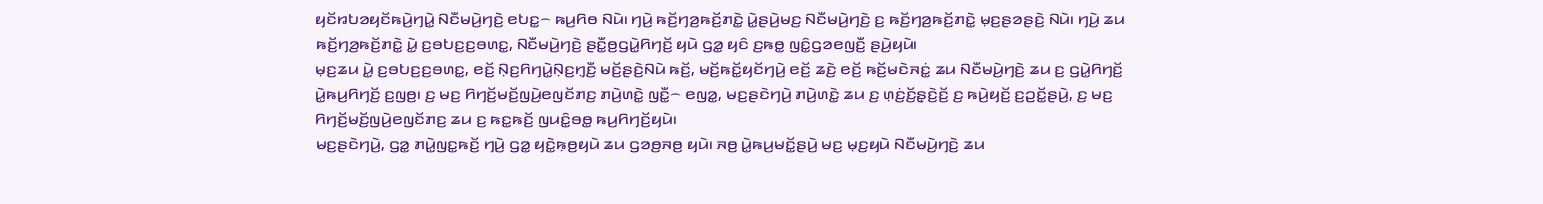ꤟꤢꤩꤙꤝꤤꤟꤢꤩꤒꤣꤧ꤬ꤚꤣꤧ꤭ ꤡꤢꤪꤗꤣꤧ꤬ꤚꤢꤧ꤬ ꤕꤝꤢ꤭꤮ ꤒꤣ꤬ꤖꤥ ꤡꤣꤧ꤯ ꤚꤣꤧ꤬ ꤒꤢꤩ꤬ꤚꤤ꤬ꤒꤢꤩ꤬ꤊꤢꤧ꤭ ꤣꤧ꤭ꤔꤣꤧ꤬ꤗꤢ꤬ ꤡꤢꤪꤗꤣꤧ꤬ꤚꤢꤧ꤬ ꤢ꤬ ꤒꤢꤩ꤬ꤚꤤ꤬ꤒꤢꤩ꤬ꤊꤢꤧ꤭ ꤗ꤫ꤢ꤬ꤔꤤꤔꤢꤧ꤬ ꤡꤣꤧ꤯ ꤚꤣꤧ꤬ ꤘꤣ ꤒꤢꤩ꤬ꤚꤤ꤬ꤒꤢꤩ꤬ꤊꤢꤧ꤭ ꤣꤧ꤭ ꤢ꤬ꤋꤝꤢ꤬ꤢ꤬ꤋꤛꤢ꤭, ꤡꤢꤪꤗꤣꤧ꤬ꤚꤢꤧ꤬ ꤔꤢꤪ꤭ꤥ꤬ꤞꤣꤧ꤭ꤖꤚꤢꤩ꤬ ꤟꤣꤧ ꤞꤤ꤭ ꤟꤢꤨ ꤢ꤬ꤒꤥ꤭ ꤜꤢꤨ꤭ꤞꤤꤕꤜꤢꤪ꤬ ꤔꤣꤧ꤬ꤟꤣꤧ꤯
ꤗ꤫ꤢ꤬ꤘꤣ ꤣꤧ꤭ ꤢ꤬ꤋꤝꤢ꤬ꤢ꤬ꤋꤛꤢ꤭, ꤕꤢꤩ꤬ ꤡ꤫ꤢ꤬ꤖꤚꤣꤧ꤭ꤡ꤫ꤢ꤬ꤚ꤫ꤢꤪ꤬ ꤗꤢꤩ꤬ꤔꤢꤧ꤬ꤡꤣꤧ ꤒꤢꤩ꤬, ꤗꤢꤩ꤬ꤒꤢꤩ꤭ꤟꤢꤩꤚꤣꤧ꤬ ꤕꤢꤩ꤬ ꤘꤢꤧ꤬ ꤕꤢꤩ꤬ ꤒꤢꤩ꤬ꤗꤢꤧꤏꤢꤦ꤭ ꤘꤣ ꤡꤢꤪꤗꤣꤧ꤬ꤚꤢꤧ꤬ ꤘꤣ ꤢ꤬ ꤞꤣꤧ꤭ꤖꤚꤢꤩ꤬ ꤣꤧ꤭ꤒꤣ꤬ꤖꤚꤢꤩ꤬ ꤢ꤬ꤜꤥ꤬꤯ ꤢ꤬ ꤗꤢ꤬ ꤖꤚꤢꤩ꤬ꤗꤢꤩ꤬ꤜꤣꤧ꤬ꤕꤜꤢꤩꤊꤢ꤬ ꤊꤣꤧ꤬ꤛꤢꤧ꤭ ꤜꤢꤪ꤭꤮ ꤕꤜꤤ꤭, ꤗꤢ꤬ꤔꤢꤧꤚꤣꤧ꤬ ꤊꤣꤧ꤬ꤛꤢꤧ꤭ ꤘꤣ ꤢ꤬ ꤛ꤫ꤢꤦ꤬ꤢꤩ꤬ꤔ꤫ꤢꤧ꤬ꤢꤩ꤬ ꤢ꤬ ꤒꤣꤧ꤬ꤟꤢꤩ꤬ ꤢ꤬ꤑꤢꤩ꤭ꤔꤣꤧ꤬, ꤢ꤬ ꤗꤢ꤬ ꤖꤚꤢꤩ꤬ꤗꤢꤩ꤬ꤜꤣꤧ꤬ꤕꤜꤢꤩꤊꤢ꤬ ꤘꤣ ꤢ꤬ ꤒꤢ꤭ꤒꤢꤩ꤬ ꤜꤣꤢꤨ꤭ꤋꤥ꤭ ꤒꤣ꤬ꤖꤚꤢꤩ꤬ꤟꤣꤧ꤯
ꤗꤢ꤬ꤔꤢꤧꤚꤣꤧ꤬, ꤞꤤ꤭ ꤊꤣꤧ꤭ꤜꤢ꤭ꤒꤢꤩ꤬ ꤚꤣꤧ꤬ ꤞꤤ꤭ ꤟꤢꤧ꤭ꤒ꤫ꤥ꤬ꤟꤣꤧ ꤘꤣ ꤞꤤꤥ꤬ꤏꤥ꤬ ꤟꤣꤧ꤯ ꤏꤥ꤬ ꤣꤧ꤭ꤒꤣ꤬ꤗꤢꤩ꤭ꤔꤣꤧ꤬ ꤗꤢ꤬ ꤗ꤫ꤢ꤬ꤟꤣꤧ ꤡꤢꤪꤗꤣꤧ꤬ꤚꤢꤧ꤬ ꤘꤣ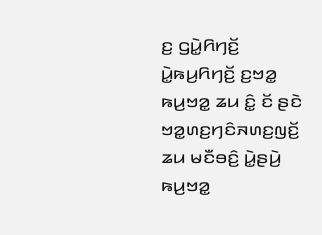ꤢ꤬ ꤞꤣꤧ꤭ꤖꤚꤢꤩ꤬ ꤣꤧ꤭ꤒꤣ꤬ꤖꤚꤢꤩ꤬ ꤢ꤬ꤠꤤ꤭ ꤒꤣ꤬ꤠꤤ꤭ ꤘꤣ ꤢꤨ꤭ ꤢꤩ ꤔꤢꤧ ꤠꤤ꤭ꤛꤢ꤬ꤚꤢꤨꤏꤛꤢ꤬ꤜꤢꤩ꤬ ꤘꤣ ꤗꤢꤪꤋꤢꤨ꤬ ꤣꤧ꤭ꤔꤣꤧ꤬ ꤒꤣ꤬ꤠꤤ꤭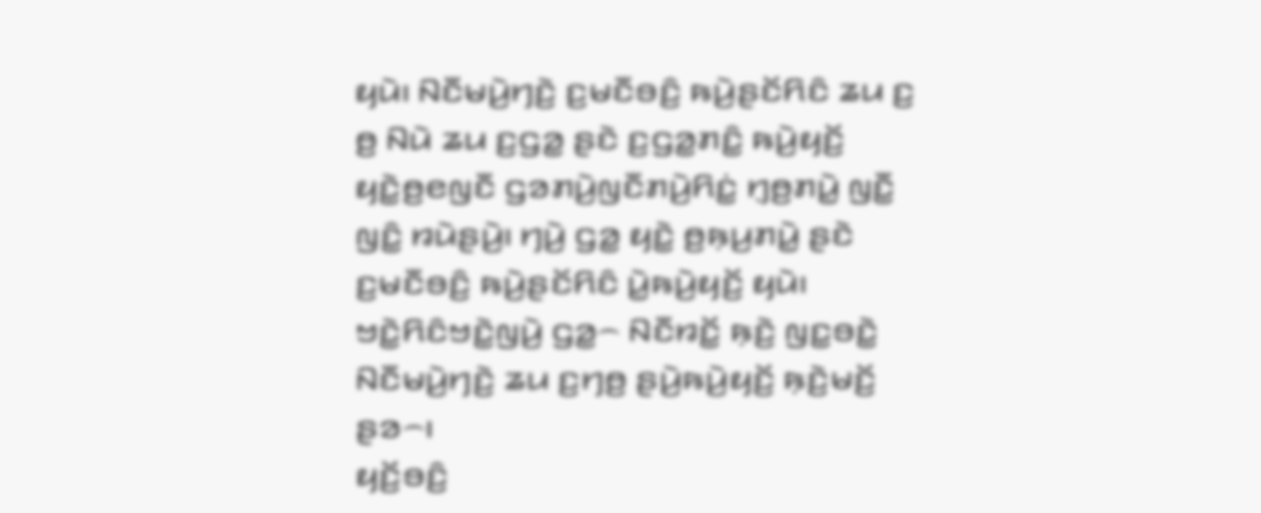ꤟꤣꤧ꤯ ꤡꤢꤪꤗꤣꤧ꤬ꤚꤢꤧ꤬ ꤢ꤬ꤗꤢꤪꤋꤢꤨ꤬ ꤒꤣꤧ꤬ꤔꤢꤩꤖꤢꤨ ꤘꤣ ꤢ꤬ ꤥ꤬ ꤡꤣꤧ ꤘꤣ ꤢ꤬ꤞꤤ꤭ ꤔꤢꤧ ꤢ꤬ꤞꤤ꤭ꤊꤢꤨ꤭ ꤒꤣꤧ꤬ꤟꤢꤩ꤬ ꤟꤢꤧ꤭ꤥ꤬ꤕꤜꤢꤪ ꤞꤤꤊꤣꤧ꤬ꤜꤢꤪꤊꤣꤧ꤬ꤖꤢꤦ꤭ ꤚ꤫ꤥ꤬ꤊꤣꤧ꤭ ꤜꤢꤪ꤭ ꤜꤢꤨ꤭ ꤙꤣꤧꤔꤣꤧ꤬꤯ ꤚꤣꤧ꤬ ꤞꤤ꤭ ꤟꤢꤧ꤭ ꤥ꤬ꤒ꤫ꤣ꤬ꤊꤣꤧ꤭ ꤔꤢꤧ ꤢ꤬ꤗꤢꤪꤋꤢꤨ꤬ ꤒꤣꤧ꤬ꤔꤢꤩꤖꤢꤨ ꤣꤧ꤭ꤒꤣꤧ꤬ꤟꤢꤩ꤬ ꤟꤣꤧ꤯
ꤠꤢꤧ꤭ꤖꤢꤨꤠꤢꤧ꤭ꤜꤣꤧ꤬ ꤞꤤ꤭꤮ ꤡꤢꤪꤙꤢꤩ꤭ ꤒ꤫ꤢꤧ꤬ ꤜꤢ꤭ꤋꤢꤧ꤭ ꤡꤢꤪꤗꤣꤧ꤬ꤚꤢꤧ꤬ ꤘꤣ ꤢ꤬ꤚꤥ꤬ ꤔꤣꤧ꤬ꤒꤣꤧ꤬ꤟꤢꤩ꤬ ꤒ꤫ꤢꤧ꤬ꤗꤢꤩ꤬ ꤔꤤ꤮꤯
ꤟꤢꤩ꤬ꤋꤢꤨ꤬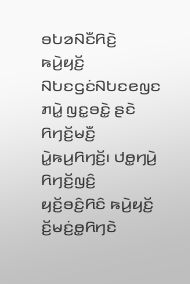ꤋꤝꤤꤡꤢꤪꤖꤢꤧ꤬ ꤒꤣꤧ꤬ꤟꤢꤩ꤬ ꤡꤝꤢꤞꤢꤦꤡꤝꤢꤕꤜꤢ ꤊꤣꤧ꤭ ꤜꤢ꤭ꤋꤢꤧ꤭ ꤔꤢꤧ ꤖꤚꤢꤩ꤬ꤗꤢꤪ꤬ ꤣꤧ꤭ꤒꤣ꤬ꤖꤚꤢꤩ꤬꤯ ꤓꤥ꤭ꤚꤣꤧ꤬ ꤖꤚꤢꤩ꤬ꤜꤢꤨ꤬ ꤟꤢꤩ꤬ꤋꤢꤨ꤬ꤖꤢꤨ ꤒꤣꤧ꤬ꤟꤢꤩ꤬ ꤢꤩ꤬ꤗꤢꤦ꤬ꤥ꤭ꤖꤚꤢꤧ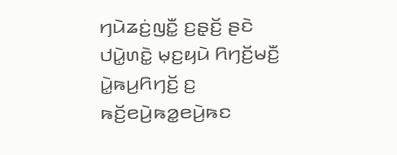ꤚꤣꤧꤘꤢꤦ꤬ꤜꤢꤪ꤭ ꤢ꤬ꤔ꤫ꤢꤩ꤬ ꤔꤢꤧ ꤓꤣꤧ꤭ꤛꤢꤧ꤭ ꤗ꤫ꤢ꤬ꤟꤣꤧ ꤖꤚꤢꤩ꤬ꤗꤢꤪ꤬ ꤣꤧ꤭ꤒꤣ꤬ꤖꤚꤢꤩ꤬ ꤢ꤬ ꤒꤢꤩ꤬ꤕꤣꤧ꤬ꤒꤤ꤭ꤕꤣꤧ꤬ꤒꤢ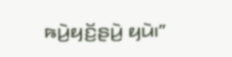ꤒꤣꤧ꤬ꤟꤢꤩ꤬ꤔꤣꤧ꤬ ꤟꤣꤧ꤯”